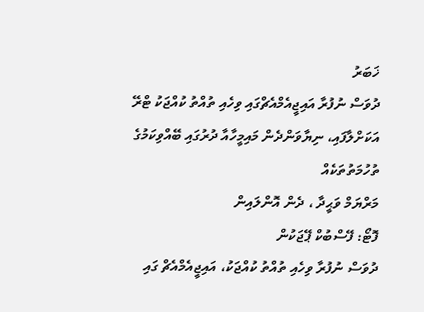ޚަބަރު
ދުވަސް ނުފުރާ އައިޖީއެމްއެޗްގައި ވިހެއި ތުއްތު ކުއްޖަކު ޓްރޭ އަކަށްލާފައި، ނިޔާވަންދެން މައިމީހާއާ ދުރުގައި ބޭއްވިކަމުގެ ތުހުމަތުތަކެއް
މަރްޔަމް ވަޙީދާ ، ދެން އޮންލައިން
ފޮޓޯ: ފޭސްބުކް ޕޭޖަކުން
ދުވަސް ނުފުރާ ވިހެއި ތުއްތު ކުއްޖަކު، އައިޖީއެމްއެޗް ގައި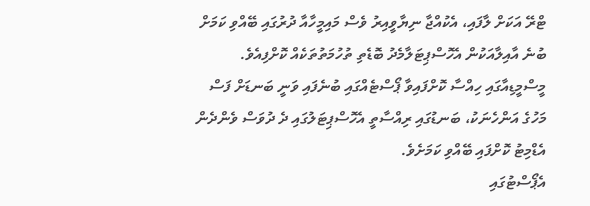ޓްރޭ އަކަށް ލާފައި، އެކުއްޖާ ނިޔާވީއިރު ވެސް މައިމީހާއާ ދުރުގައި ބޭއްވި ކަމަށް ބުނެ އާއިލާއަކުން އެހޮސްޕިޓަލާމެދު ބޮޑެތި ތުހުމަތުތަކެއް ކޮށްފިއެވެ.
މީސްމީޑިއާގައި ހިއްސާ ކޮށްފައިވާ ޕޯސްޓެއްގައި ބުނެފައި ވަނީ ބަނޑަށް ފަސް މަހުގެ އަންހެނަކު، ބަނޑުގައި ރިއްސާތީ އެހޮސްޕިޓަލުގައި ދެ ދުވަސް ވެންދެން އެޑްމިޓު ކޮށްފައި ބޭއްވި ކަމަށެވެ.
އެޕޯސްޓުގައި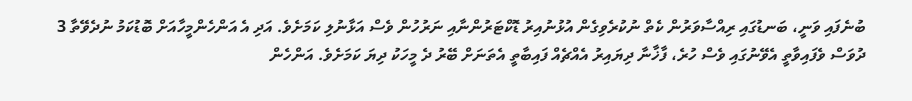ބުނެފައި ވަނީ، ބަނޑުގައި ރިއްސާވަރުން ކެތް ނުކުރެވިގެން އުޅުނުއިރު ޑޮކްޓަރުންނާއި ނަރުހުން ވެސް އަޅާނުލި ކަމަށެވެ. އަދި އެ އަންހެންމީހާއަށް ބޮޑުކަމު ނުދެވޭތާ 3 ދުވަސް ވެފައިވާތީ އެވޭނުގައި ވެސް ހުރެ، ފާޚާނާ ދިޔައިރު އެއްޗެއް ފައިބާތީ އެތަނަށް ބޭރު ދެ މީހަކު ދިޔަ ކަމަށެވެ. އަންހެން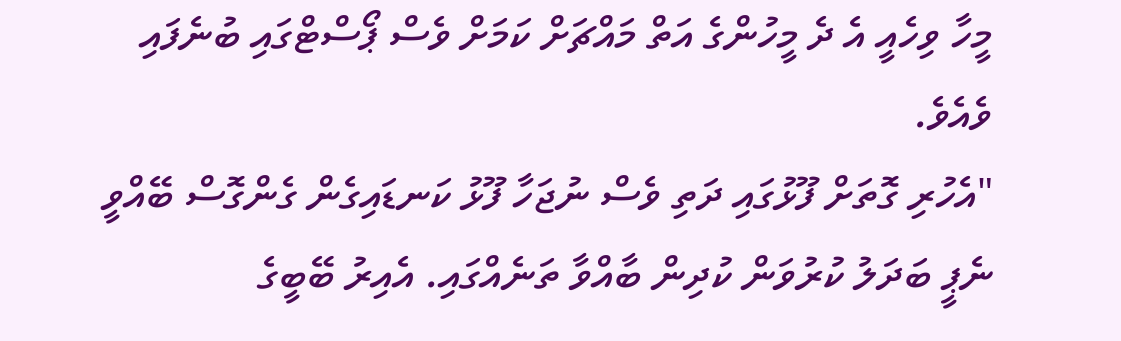މީހާ ވިހެއީ އެ ދެ މީހުންގެ އަތް މައްޗަށް ކަމަށް ވެސް ޕޯސްޓްގައި ބުނެފައި ވެއެވެ.
"އެހުރި ގޮތަށް ފޫޅުގައި ދަތި ވެސް ނުޖަހާ ފޫޅު ކަނޑައިގެން ގެންގޮސް ބޭއްވީ ނެޕީ ބަދަލު ކުރުވަން ކުދިން ބާއްވާ ތަނެއްގައި. އެއިރު ބޭބީގެ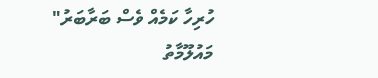ހުރިހާ ކަމެއް ވެސް ބަރާބަރު" މައުލޫމާތު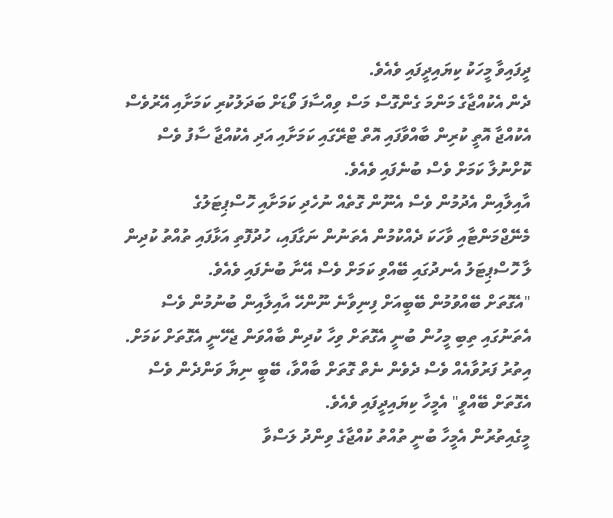ދީފައިވާ މީހަކު ކިޔައިދީފައި ވެއެވެ.
ދެން އެކުއްޖާގެ މަންމަ ގެންގޮސް މަސް ވިއްސާފަ ވޯޑަށް ބަދަލުކުރި ކަމަށާއި އޭރުވެސް އެކުއްޖާ އޮތީ ކުރިން ބާއްވާފައި އޮތް ޓްރޭގައި ކަމަށާއި އަދި އެކުއްޖާ ސާފު ވެސް ކޮށްނުލާ ކަމަށް ވެސް ބުނެފައި ވެއެވެ.
އާއިލާއިން އެދުމުން ވެސް އެނޫން ގޮތެއް ނުހެދި ކަމަށާއި ހޮސްޕިޓަލުގެ މެނޭޖްމަންޓާއި ވާހަކަ ދެއްކުމުން އެތަނުން ނަގާފައި، ހުދުފޮތި އަޅާފައި ތުއްތު ކުދިން ލާ ހޮސްޕިޓަލު އެނދުގައި ބޭއްވި ކަމަށް ވެސް އޭނާ ބުނެފައި ވެއެވެ.
"އެގޮތަށް ބޭއްވުމުން ބޭބީއަށް ފިނިވާނެ ނޫންހޭ އާއިލާއިން ބުނުމުން ވެސް އެތަނުގައި ތިބި މީހުން ބުނީ އެގޮތަށް ވިހާ ކުދިން ބާއްވަން ޖެހޭނީ އެގޮތަށް ކަމަށް. އިތުރު ފަރުވާއެއް ވެސް ދެވެން ނެތް ގޮތަށް ބާއްވާ، ބޭބީ ނިޔާ ވަންދެން ވެސް އެގޮތަށް ބޭއްވީ" އެމީހާ ކިޔައިދީފައި ވެއެވެ.
މީގެއިތުރުން އެމީހާ ބުނީ ތުއްތު ކުއްޖާގެ ވިންދު ލަސްވާ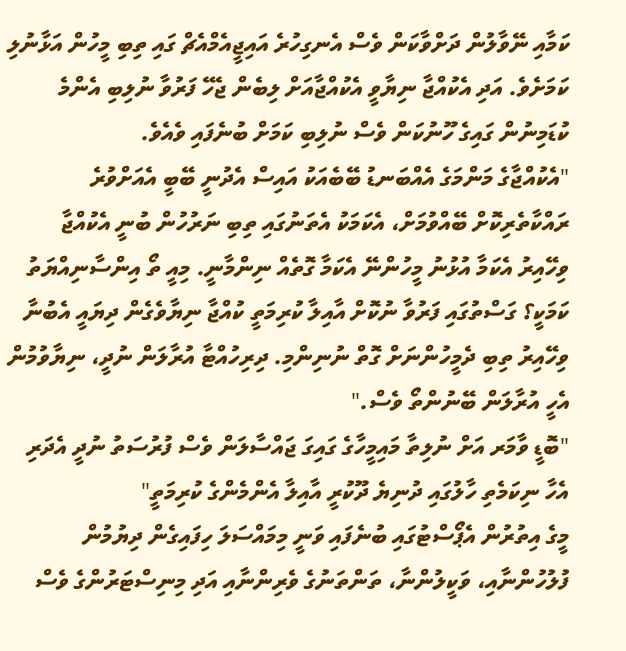ކަމާއި ނޭވާލުން ދަށްވާކަން ވެސް އެނގިހުރެ އައިޖީއެމްއެޗް ގައި ތިބި މީހުން އަޅާނުލި ކަމަށެވެ. އަދި އެކުއްޖާ ނިޔާވީ އެކުއްޖާއަށް ލިބެން ޖެހޭ ފަރުވާ ނުލިބި އެންމެ ކުޑަމިނުން ގައިގެ ހޫނުކަން ވެސް ނުލިބި ކަމަށް ބުނެފައި ވެއެވެ.
"އެކުއްޖާގެ މަންމަގެ އެއްބަނޑު ބޭބެއަކު އައިސް އެދުނީ ބޭބީ އެއަށްވުރެ ރައްކާތެރިކޮށް ބޭއްވުމަށް، އެކަމަކު އެތަނުގައި ތިބި ނަރުހުން ބުނީ އެކުއްޖާ ވިހޭއިރު އެކަމާ އުޅުނު މީހުންނޭ އެކަމާ ގޮތެއް ނިންމާނީ. މިއީ ތޯ އިންސާނިއްޔަތު ކަމަކީ؟ ގަސްތުގައި ފަރުވާ ނުކޮށް އާއިލާ ކުރިމަތީ ކުއްޖާ ނިޔާވެގެން ދިޔައީ އެބުނާ ވިހޭއިރު ތިބި ދެމީހުންނަށް ގޮތް ނުނިންމި. ދިރިހުއްޓާ އުރާލަން ނުދީ، ނިޔާވުމުން އެހީ އުރާލަން ބޭނުންތޯ ވެސް."
"ބޮޑީ ވާމަރ އަށް ނުލިތާ މައިމީހާގެ ގައިގަ ޖައްސާލަން ވެސް ފުރުސަތު ނުދީ އެދަރި އެހާ ނިކަމެތި ހާލުގައި ދުނިޔެ ދޫކުރީ އާއިލާ އެންމެންގެ ކުރިމަތީ"
މީގެ އިތުރުން އެޕޯސްޓުގައި ބުނެފައި ވަނީ މިމައްސަލަ ހިފައިގެން ދިޔުމުން ފުލުހުންނާއި، ވަކީލުންނާ، ތަންތަނުގެ ވެރިންނާއި އަދި މިނިސްޓަރުންގެ ވެސް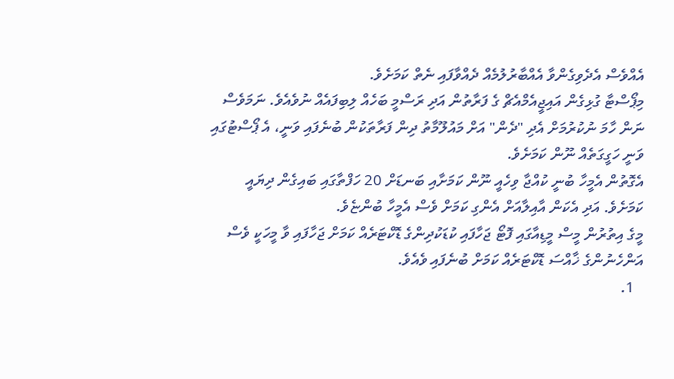އެއްވެސް އެދެވިގެންވާ އެއްބާރުލުމެއް ދެއްވާފައި ނެތް ކަމަށެވެ.
މިޕޯސްޓާ ގުޅިގެން އައިޖީއެމްއެޗް ގެ ފަރާތުން އަދި ރަސްމީ ބަހެއް ލިބިފައެއް ނުވެއެވެ. ނަމަވެސް ނަން ހާމަ ނުކުރުމަށް އެދި "ދެން" އަށް މައުލޫމާތު ދިން ފަރާތަކުން ބުނެފައި ވަނީ، އެ ޕޯސްޓުގައި ވަނީ ހަގީގަތެއް ނޫން ކަމަށެވެ.
އެގޮތުން އެމީހާ ބުނީ ކުއްޖާ ވިހެއީ ނޫން ކަމަށާއި ބަނޑަށް 20 ހަފްތާގައި ބައިގެން ދިޔައީ ކަމަށެވެ. އަދި އެކަން އާއިލާއަށް އެންގި ކަމަށް ވެސް އެމީހާ ބުންޏެވެ.
މީގެ އިތުރުން މީސް މީޑިއާގައި ފޮޓޯ ޖަހާފައި ކުޑަކުދިންގެ ޑޮކްޓަރެއް ކަމަށް ޖަހާފައި ވާ މީހަކީ ވެސް އަންހެނުންގެ ޚާއްސަ ޑޮކްޓަރެއް ކަމަށް ބުނެފައި ވެއެވެ.
  1.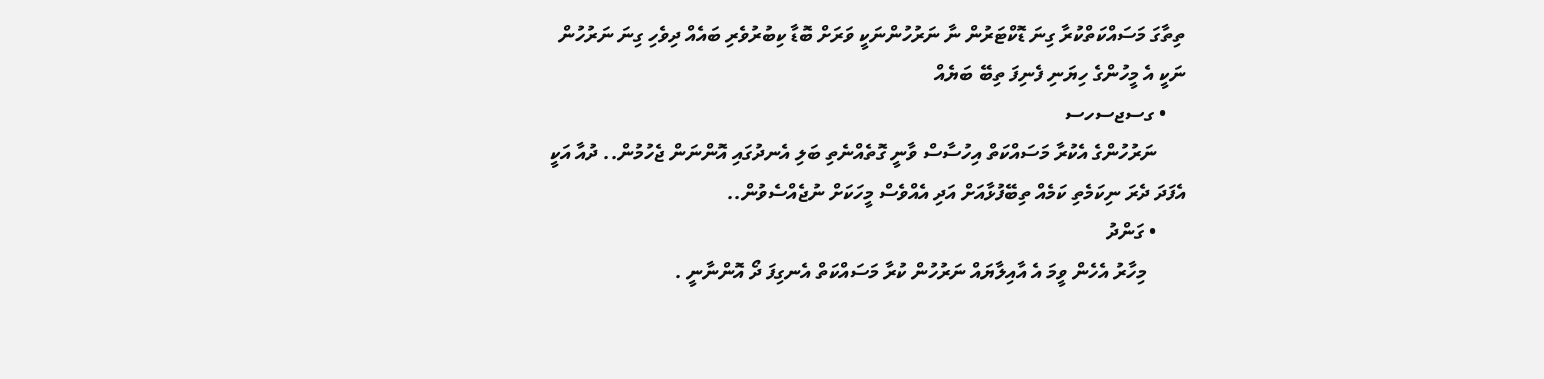ތިތާގަ މަސައްކަތްކުރާ ގިނަ ޑޮކްޓަރުން ނާ ނަރުހުންނަކީ ވަރަށް ބޮޑާ ކިބުރުވެރި ބައެއް ދިވެހި ގިނަ ނަރުހުން ނަކީ އެ މީހުންގެ ހިޔަނި ފެނިފަ ތިބޭ ބަޔެއް
    • ގސޖސހސ
      ނަރުހުންގެ އެކުރާ މަސައްކަތް އިހުސާސް ވާނީ ގޮތެއްނެތި ބަލި އެނދުގައި އޮންނަން ޖެހުމުން.. ދުއާ އަކީ އެފަދަ ދެރަ ނިކަމެތި ކަމެއް ތިބޭފުޅާއަށް އަދި އެއްވެސް މީހަކަށް ނުޖެއްސެވުން..
      • ގަންދު
        މިހާރު އެހެން ވީމަ އެ އާއިލާޔައް ނަރުހުން ކުރާ މަސައްކަތް އެނގިފަ ދޯ އޮންނާނީ .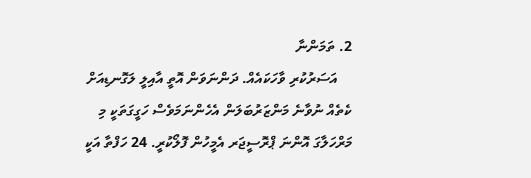2. ތަމަންނާ
    އަސަރުކުރި ވާހަކައެއް. ދަންނަވަން އޮތީ އާއިލީ ލަގޮނޑިއަށް ކެތެއް ނުވާނެ މަންޒަރުބަލަން އެހެންނަމަވެސް ހަގީގަތަކީ މި މަރްހަލާގަ އޮންނަ ޕްރޮސީޖަރ އެމީހުން ފޮލޯކުރީ. 24 ހަފްތާ އަކީ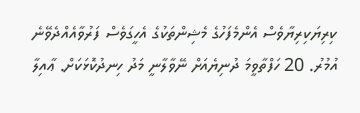ކިރިޔަކިރިޔާވެސް އެންމެފަހުގެ މެޝިންތަކުގެ އެހީގަވެސް ފަރުވާއެއްދެވޭނެ އުމުރު. 20 ހަފްތާވީމަ ދުނިޔެއަށް ނޭވާލާނީ މަދު ހިނދުކޮޅަކަށް. ޢާއިލާ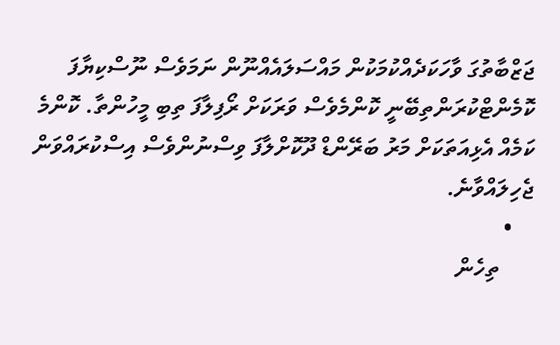ޖަޒްބާތުގަ ވާހަކަދެއްކުމަކުން މައްސަލައެއްނޫން ނަމަވެސް ނޫސްކިޔާފަ ކޮމެންޓްކުރަންތިބޭނީ ކޮންމެވެސް ވަރަކަށް ރޯފިލާފަ ތިބި މީހުންތާ. ކޮންމެ ކަމެއް އެޅިއަތަކަށް މަރު ބަރޭންޑް ދޫކޮށްލާފަ ވިސްނުންވެސް އިސްކުރައްވަން ޖެހިލައްވާނެ.
    •
      ތިހެން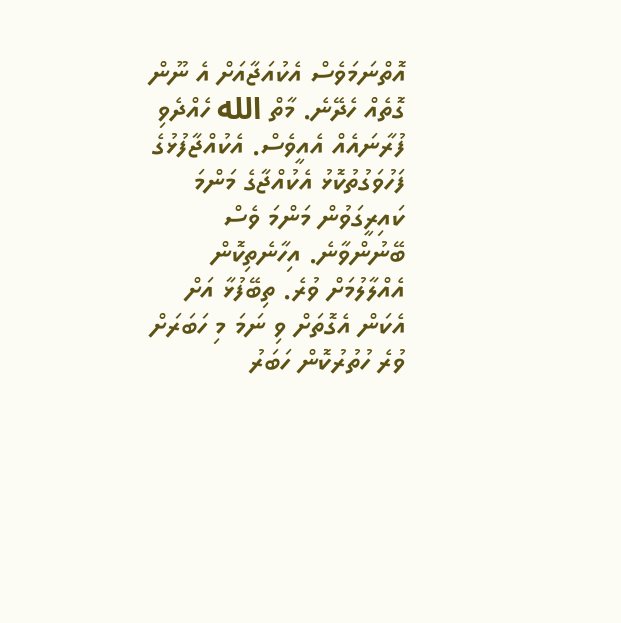އޮތްނަމަވެސް އެކުއަޖާއަށް އެ ނޫން ގޮތެއް ހެދޭނެ. މާތް الله ހެއްދެވި ފުރާނައެއް އެއީވެސް. އެކުއްޖާފުޅުގެ ފަހުވަގުތުކޮޅު އެކުއްޖާގެ މަންމަ ކައިރީގަވުން މަންމަ ވެސް ބޭނުންވާނެ. އިހާނެތިކޮން އެއްލާލުމަށް ވުރެ. ތިބޭފުޅާ އަށް އެކަން އެގޮތަށް ވި ނަމަ މި ހަބަރަށް ވުރެ ހުތުރުކޮން ހަބަރު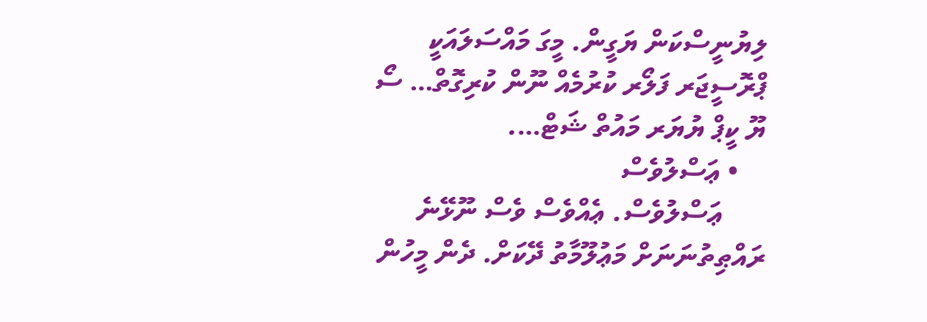ލިޔުނީސްކަން ޔަގީން. މީގަ މައްސަލައަކީ ޕްރޮސީޖަރ ފަލޯރ ކުރުމެއް ނޫން ކުރިގޮތް… ސޯ ޔޫ ކީޕް ޔުޔަރ މައުތް ޝަޓް….
    • ޢަސްލުވެސް
      ޢަސްލުވެސް. ޢެއްވެސް ވެސް ނޫޅޭނެ ރައްޠިތުނަނަށް މަޢުލޫމާތު ދޭކަށް. ދެން މީހުން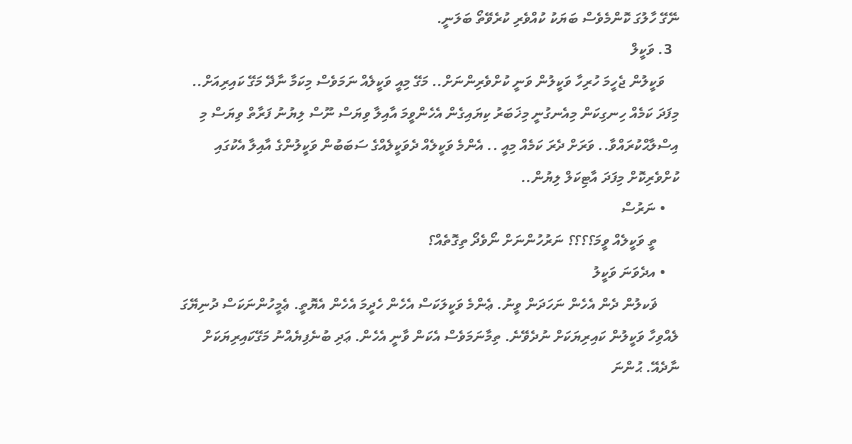ނޭގޭ ހާލުގަ ކޮންމެވެސް ބަޔަކު ކުއްވެރި ކުރެވޭތޯ ބަލަނީ.
  3. ވަކީލް
    ވަކީލުން ޖެހީމަ ހުރިހާ ވަކީލުން ވަނީ ކުށްވެރިންނަށް.. މަގޭ މިއީ ވަކީލެއް ނަމަވެސް މިކަމާ ނާދޭ މަގޭ ކައިރިއަށް.. މިފަދަ ކަމެއް ހިނގިކަން މިއެނގުނީ މިޚަބަރު ކިޔައިގެން އެހެންވީމަ އާއިލާ ވިޔަސް ނޫސް ލިޔުނު ފަރާތް ވިޔަސް މި އިސްލާޙްކުރައްވާ.. ވަރަށް ދެރަ ކަމެއް މިއީ .. އެންމެ ވަކީލެއް ދެވަކީލެއްގެ ސަބަބުން ވަކީލުންގެ އާއިލާ އެކުގައި ކުށްވެރިކޮށް މިފަދަ އާޓިކަލް ލިޔުން..
    • ނަރުސް
      ތީ ވަކީލެއް ވީމަ؟؟؟؟ ނަރުހުންނަށް ނޯވެދޯ ތިގޮތެއް؟
    • އދެވަނަ ވަކީލު
      ޥަކލުން ދެން އެހެން ނަހަދަން ވީނު. ޢެންމެ ވަކީލަކަސް އެހެން ހެދީމަ އެހެން އެޔޮތީ. ޢެމީހުންނަކަސް ދުނިޔޭގަ ލެއްވިހާ ވަކީލުން ކައިރިޔަކަށް ނުދެވޭނެ. ތިމާނަމަވެސް އެކަން ވާނީ އެހެން. ޢަދި ބުނެފިޔެއްނު މަގޭކައިރިޔަކަށް ނާދެއޭ. ޙުންނަ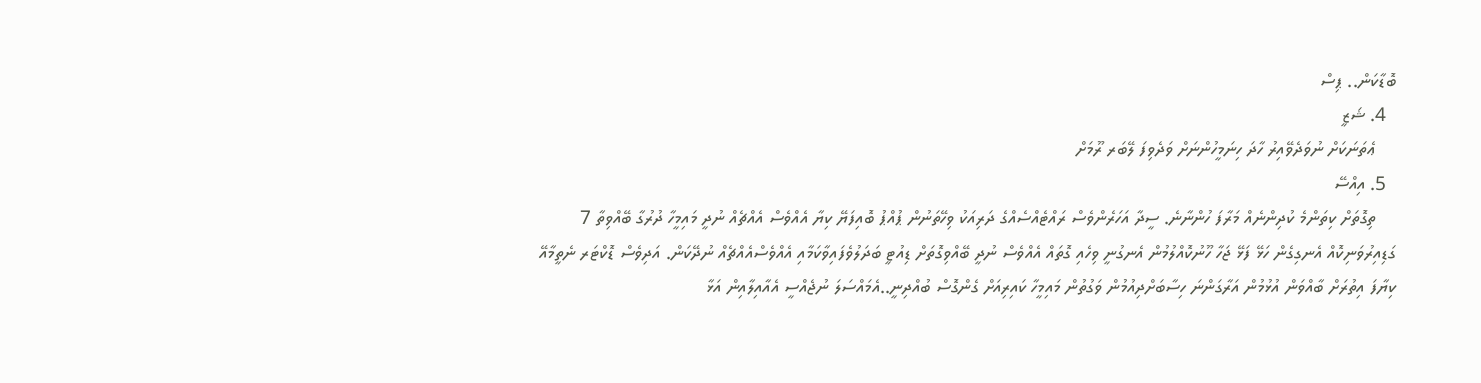ބޮޑާކަން.. ޕިސް
  4. ޝަޒީ
    ޢެތަނަކަށް ނުވަދެވޭއިރު ހާދަ ހިނަމީހުންނަށް ވަދެވިފަ ލޭބަރ ރޫމަށް
  5. އިއްސޭ
    ތިގޮތަށް ކިތަންމެ ކުދިންނެއް މަރާފަ ހުންނާނެ. ސީދާ އަހަރެންވެސް ރައްޓެއްސެއްގެ ދަރިއަކު ވިހޭތަނުން ޕުއްޕު ބޮއިފަޔޭ ކިޔާ އެއްވެސް އެއްޗެއް ނުދީ މައިމީހާ ދުރުގާ ބޭއްވިތާ 7 ގަޑިއިރުވަނިކޮއް އެނގިގެން ހަޅޭ ފަޅޭ ޖަހާ ހޫނުކޮއްލުމުން އެނގުނީ ވިހެއި ގޮތައް އެއްވެސް ނުދީ ބޭއްވިގޮތަށް ޑިއުޓީ ބަދަލުވެފައިވާކަމާއި އެއްވެސްއެއްޗެއް ނުދޭކަން. އަދިވެސް ޑޮކްޓަރ ނެތީމާއޭ ކިޔާފަ އިތުރަށް ބާއްވަން އުޅުމުން އަރާގަންނަ ހިސާބަށްދިއުމުން ވަގުތުން މައިމީހާ ކައިރިއަށް ގެންގޮސް ބުއްދިނީ..އެމައްސަލަ ނުޖެއްސީ އެއާއިލާއިން އަޅާ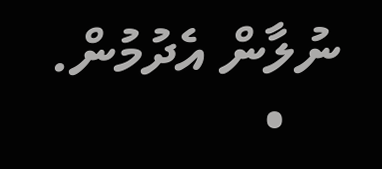ނުލާން އެދުމުން.
    •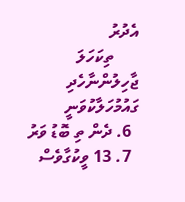އެދުރު
      ތިކަހަލަ ޖާހިލުންނާހެދި ގައުމުހަލާކުވަނީ
  6. ދެން ތި ބޮޑު ވަރު
  7. 13 ވީކުގާވެސް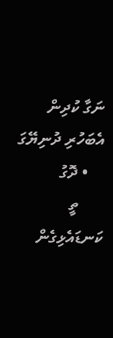ނަގާ ކުދިން އެބަހުރި ދުނިޔޭގަ
    • ދޮގު
      ތީ ކަނޑައެޅިގެން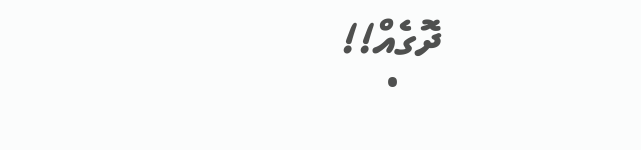ދޮގެއް!!
    •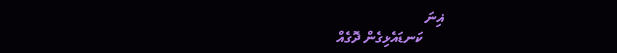ޣިނަ
      ކަނޑައެޅިގެން ދޮގެއް